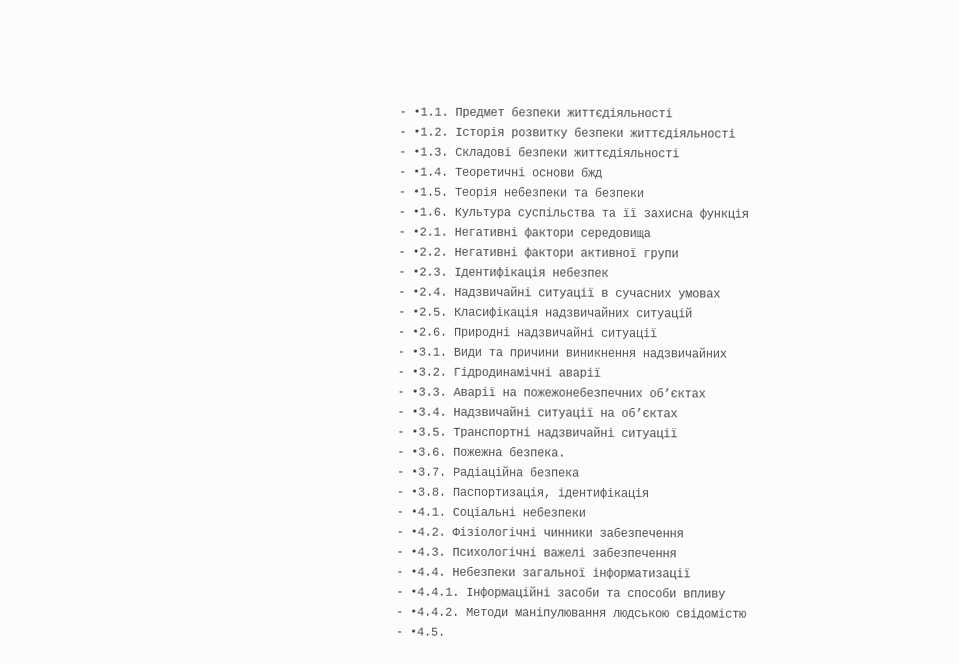- •1.1. Предмет безпеки життєдіяльності
- •1.2. Історія розвитку безпеки життєдіяльності
- •1.3. Складові безпеки життєдіяльності
- •1.4. Теоретичні основи бжд
- •1.5. Теорія небезпеки та безпеки
- •1.6. Культура суспільства та її захисна функція
- •2.1. Негативні фактори середовища
- •2.2. Негативні фактори активної групи
- •2.3. Ідентифікація небезпек
- •2.4. Надзвичайні ситуації в сучасних умовах
- •2.5. Класифікація надзвичайних ситуацій
- •2.6. Природні надзвичайні ситуації
- •3.1. Види та причини виникнення надзвичайних
- •3.2. Гідродинамічні аварії
- •3.3. Аварії на пожежонебезпечних об’єктах
- •3.4. Надзвичайні ситуації на об’єктах
- •3.5. Транспортні надзвичайні ситуації
- •3.6. Пожежна безпека.
- •3.7. Радіаційна безпека
- •3.8. Паспортизація, ідентифікація
- •4.1. Соціальні небезпеки
- •4.2. Фізіологічні чинники забезпечення
- •4.3. Психологічні важелі забезпечення
- •4.4. Небезпеки загальної інформатизації
- •4.4.1. Інформаційні засоби та способи впливу
- •4.4.2. Методи маніпулювання людською свідомістю
- •4.5.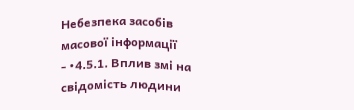Небезпека засобів масової інформації
- •4.5.1. Вплив змі на свідомість людини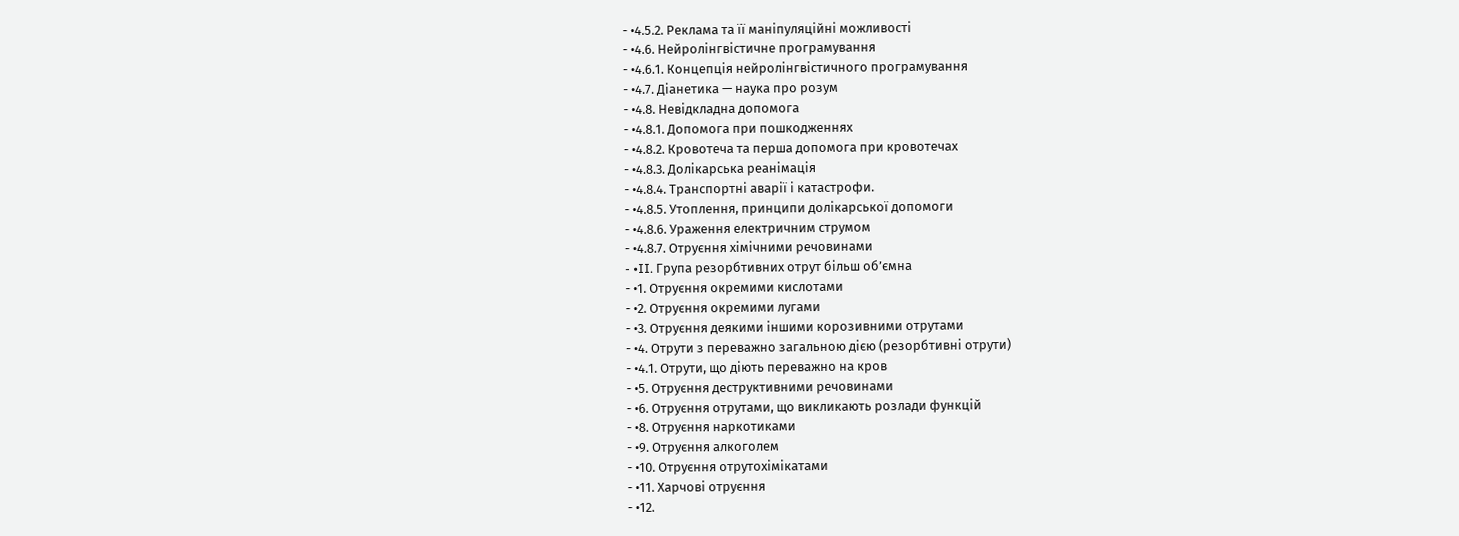- •4.5.2. Реклама та її маніпуляційні можливості
- •4.6. Нейролінгвістичне програмування
- •4.6.1. Концепція нейролінгвістичного програмування
- •4.7. Діанетика — наука про розум
- •4.8. Невідкладна допомога
- •4.8.1. Допомога при пошкодженнях
- •4.8.2. Кровотеча та перша допомога при кровотечах
- •4.8.3. Долікарська реанімація
- •4.8.4. Транспортні аварії і катастрофи.
- •4.8.5. Утоплення, принципи долікарської допомоги
- •4.8.6. Ураження електричним струмом
- •4.8.7. Отруєння хімічними речовинами
- •II. Група резорбтивних отрут більш об’ємна
- •1. Отруєння окремими кислотами
- •2. Отруєння окремими лугами
- •3. Отруєння деякими іншими корозивними отрутами
- •4. Отрути з переважно загальною дією (резорбтивні отрути)
- •4.1. Отрути, що діють переважно на кров
- •5. Отруєння деструктивними речовинами
- •6. Отруєння отрутами, що викликають розлади функцій
- •8. Отруєння наркотиками
- •9. Отруєння алкоголем
- •10. Отруєння отрутохімікатами
- •11. Харчові отруєння
- •12.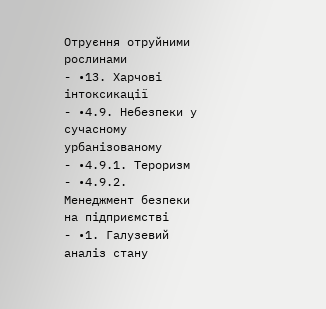Отруєння отруйними рослинами
- •13. Харчові інтоксикації
- •4.9. Небезпеки у сучасному урбанізованому
- •4.9.1. Тероризм
- •4.9.2. Менеджмент безпеки на підприємстві
- •1. Галузевий аналіз стану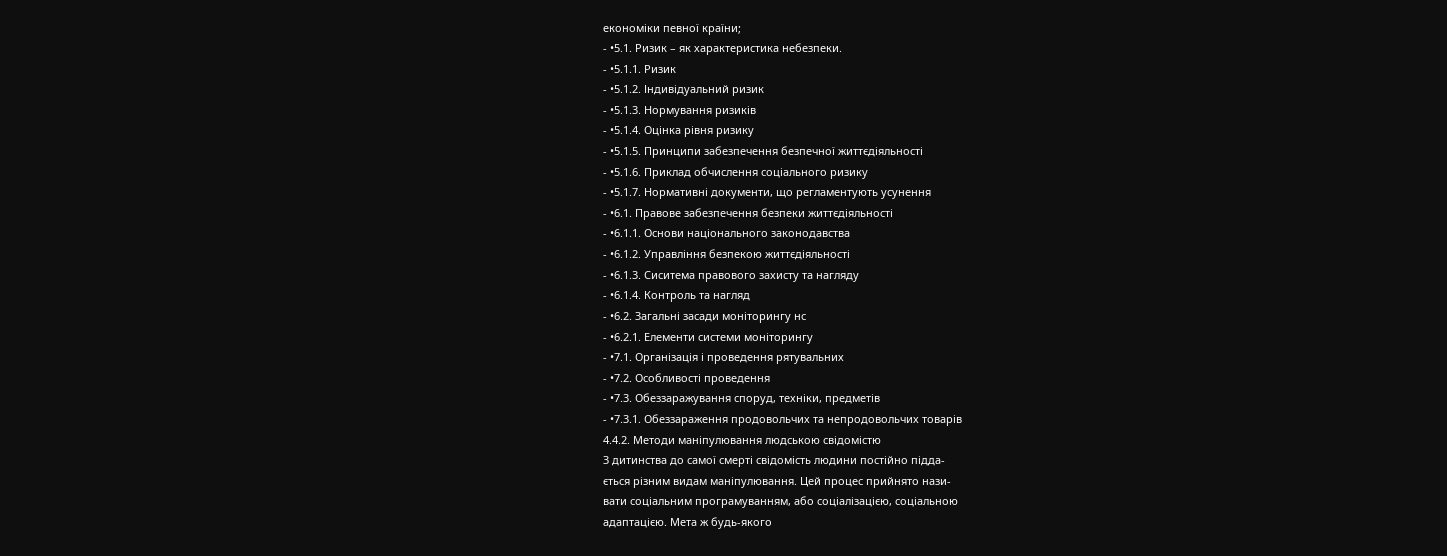економіки певної країни;
- •5.1. Ризик – як характеристика небезпеки.
- •5.1.1. Ризик
- •5.1.2. Індивідуальний ризик
- •5.1.3. Нормування ризиків
- •5.1.4. Оцінка рівня ризику
- •5.1.5. Принципи забезпечення безпечної життєдіяльності
- •5.1.6. Приклад обчислення соціального ризику
- •5.1.7. Нормативні документи, що регламентують усунення
- •6.1. Правове забезпечення безпеки життєдіяльності
- •6.1.1. Основи національного законодавства
- •6.1.2. Управління безпекою життєдіяльності
- •6.1.3. Сиситема правового захисту та нагляду
- •6.1.4. Контроль та нагляд
- •6.2. Загальні засади моніторингу нс
- •6.2.1. Елементи системи моніторингу
- •7.1. Організація і проведення рятувальних
- •7.2. Особливості проведення
- •7.3. Обеззаражування споруд, техніки, предметів
- •7.3.1. Обеззараження продовольчих та непродовольчих товарів
4.4.2. Методи маніпулювання людською свідомістю
З дитинства до самої смерті свідомість людини постійно підда-
ється різним видам маніпулювання. Цей процес прийнято нази-
вати соціальним програмуванням, або соціалізацією, соціальною
адаптацією. Мета ж будь-якого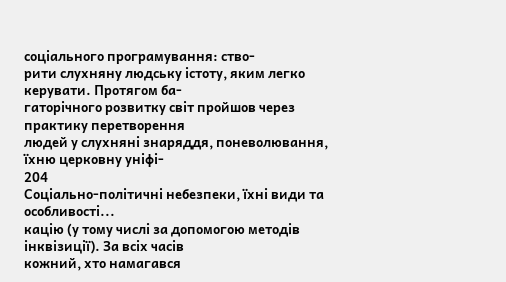соціального програмування: ство-
рити слухняну людську істоту, яким легко керувати. Протягом ба-
гаторічного розвитку світ пройшов через практику перетворення
людей у слухняні знаряддя, поневолювання, їхню церковну уніфі-
204
Соціально-політичні небезпеки, їхні види та особливості...
кацію (у тому числі за допомогою методів інквізиції). За всіх часів
кожний, хто намагався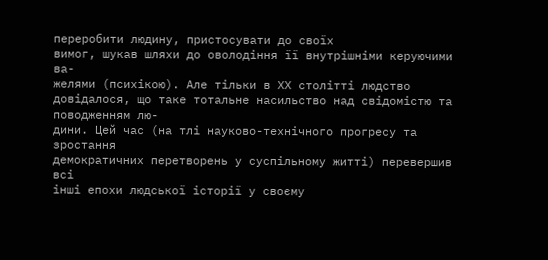переробити людину, пристосувати до своїх
вимог, шукав шляхи до оволодіння її внутрішніми керуючими ва-
желями (психікою). Але тільки в ХХ столітті людство довідалося, що таке тотальне насильство над свідомістю та поводженням лю-
дини. Цей час (на тлі науково-технічного прогресу та зростання
демократичних перетворень у суспільному житті) перевершив всі
інші епохи людської історії у своєму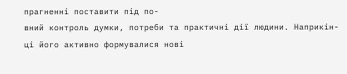прагненні поставити під по-
вний контроль думки, потреби та практичні дії людини. Наприкін-
ці його активно формувалися нові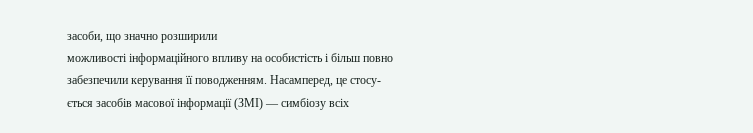засоби, що значно розширили
можливості інформаційного впливу на особистість і більш повно
забезпечили керування її поводженням. Насамперед, це стосу-
ється засобів масової інформації (ЗМІ) — симбіозу всіх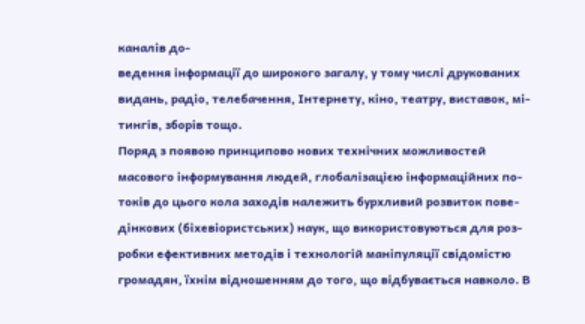каналів до-
ведення інформації до широкого загалу, у тому числі друкованих
видань, радіо, телебачення, Інтернету, кіно, театру, виставок, мі-
тингів, зборів тощо.
Поряд з появою принципово нових технічних можливостей
масового інформування людей, глобалізацією інформаційних по-
токів до цього кола заходів належить бурхливий розвиток пове-
дінкових (біхевіористських) наук, що використовуються для роз-
робки ефективних методів і технологій маніпуляції свідомістю
громадян, їхнім відношенням до того, що відбувається навколо. В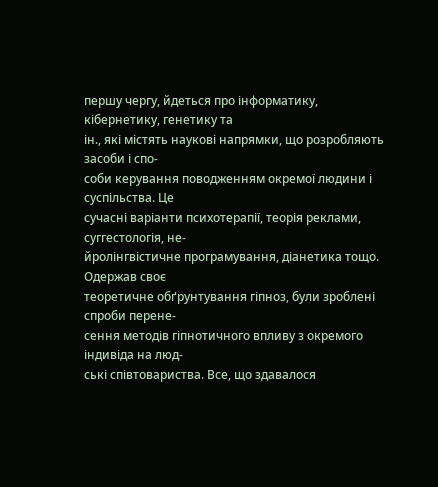першу чергу, йдеться про інформатику, кібернетику, генетику та
ін., які містять наукові напрямки, що розробляють засоби і спо-
соби керування поводженням окремої людини і суспільства. Це
сучасні варіанти психотерапії, теорія реклами, суггестологія, не-
йролінгвістичне програмування, діанетика тощо. Одержав своє
теоретичне обґрунтування гіпноз, були зроблені спроби перене-
сення методів гіпнотичного впливу з окремого індивіда на люд-
ські співтовариства. Все, що здавалося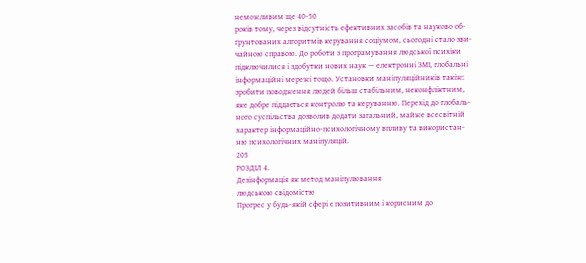неможливим ще 40-50
років тому, через відсутність ефективних засобів та науково об-
ґрунтованих алгоритмів керування соціумом, сьогодні стало зви-
чайною справою. До роботи з програмування людської психіки
підключилися і здобутки нових наук — електронні ЗМІ, глобальні
інформаційні мережі тощо. Установки маніпуляційників такіж:
зробити поводження людей більш стабільним, неконфліктним,
яке добре піддається контролю та керуванню. Перехід до глобаль-
ного суспільства дозволив додати загальний, майже всесвітній
характер інформаційно-психологічному впливу та використан-
ню психологічних маніпуляцій.
205
РОЗДІЛ 4.
Дезінформація як метод маніпулювання
людською свідомістю
Прогрес у будь-якій сфері є позитивним і корисним до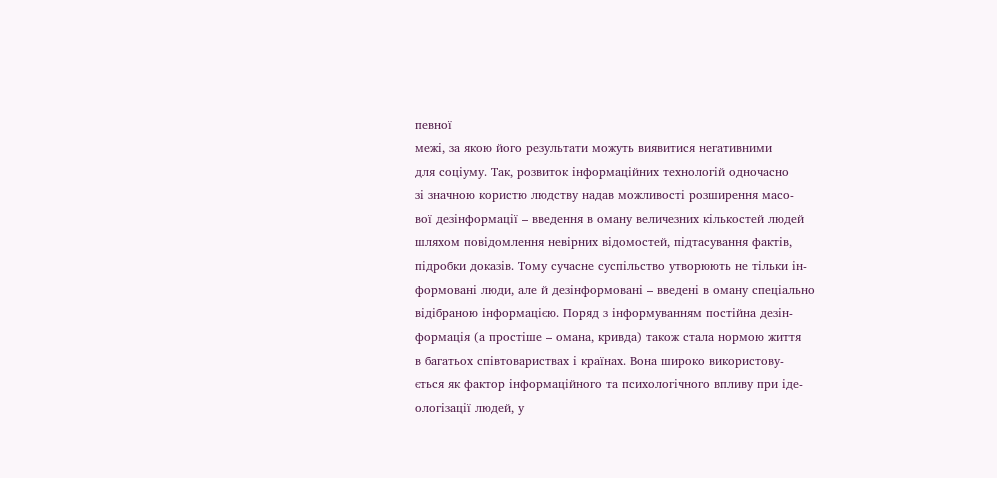певної
межі, за якою його результати можуть виявитися негативними
для соціуму. Так, розвиток інформаційних технологій одночасно
зі значною користю людству надав можливості розширення масо-
вої дезінформації – введення в оману величезних кількостей людей
шляхом повідомлення невірних відомостей, підтасування фактів,
підробки доказів. Тому сучасне суспільство утворюють не тільки ін-
формовані люди, але й дезінформовані – введені в оману спеціально
відібраною інформацією. Поряд з інформуванням постійна дезін-
формація (а простіше – омана, кривда) також стала нормою життя
в багатьох співтовариствах і країнах. Вона широко використову-
ється як фактор інформаційного та психологічного впливу при іде-
ологізації людей, у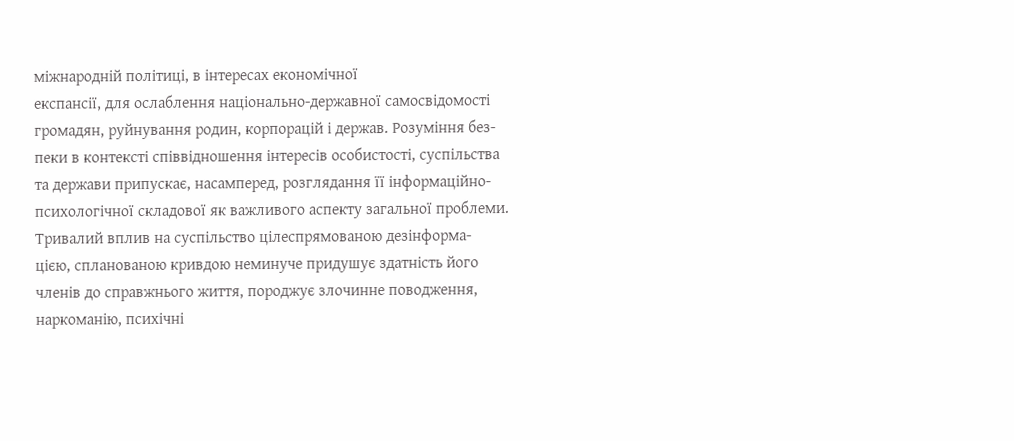міжнародній політиці, в інтересах економічної
експансії, для ослаблення національно-державної самосвідомості
громадян, руйнування родин, корпорацій і держав. Розуміння без-
пеки в контексті співвідношення інтересів особистості, суспільства
та держави припускає, насамперед, розглядання її інформаційно-
психологічної складової як важливого аспекту загальної проблеми.
Тривалий вплив на суспільство цілеспрямованою дезінформа-
цією, спланованою кривдою неминуче придушує здатність його
членів до справжнього життя, породжує злочинне поводження,
наркоманію, психічні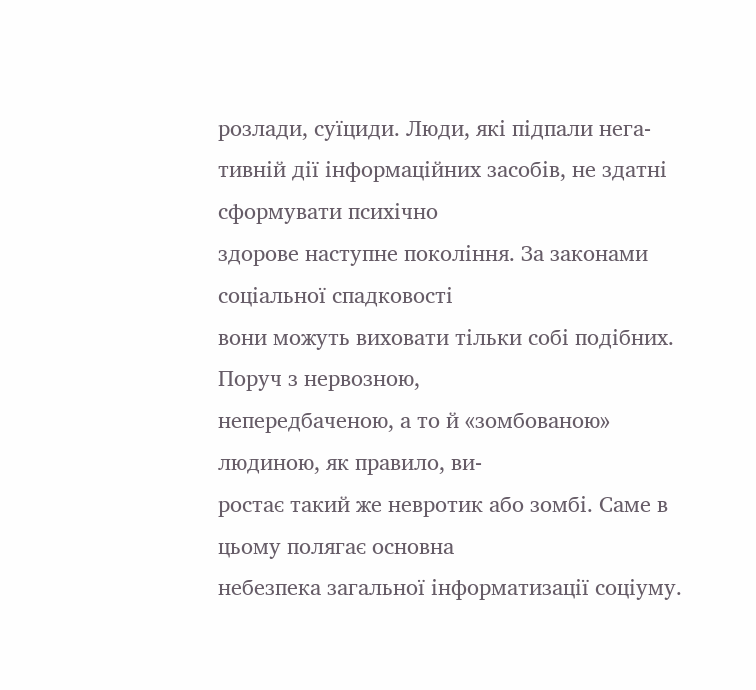розлади, суїциди. Люди, які підпали нега-
тивній дії інформаційних засобів, не здатні сформувати психічно
здорове наступне покоління. За законами соціальної спадковості
вони можуть виховати тільки собі подібних. Поруч з нервозною,
непередбаченою, а то й «зомбованою» людиною, як правило, ви-
ростає такий же невротик або зомбі. Саме в цьому полягає основна
небезпека загальної інформатизації соціуму.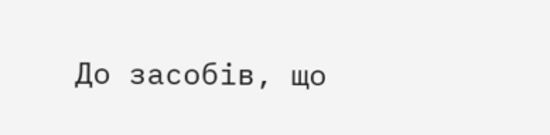До засобів, що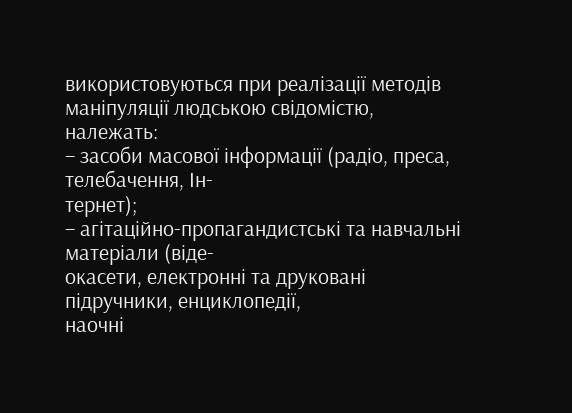використовуються при реалізації методів
маніпуляції людською свідомістю, належать:
– засоби масової інформації (радіо, преса, телебачення, Ін-
тернет);
– агітаційно-пропагандистські та навчальні матеріали (віде-
окасети, електронні та друковані підручники, енциклопедії,
наочні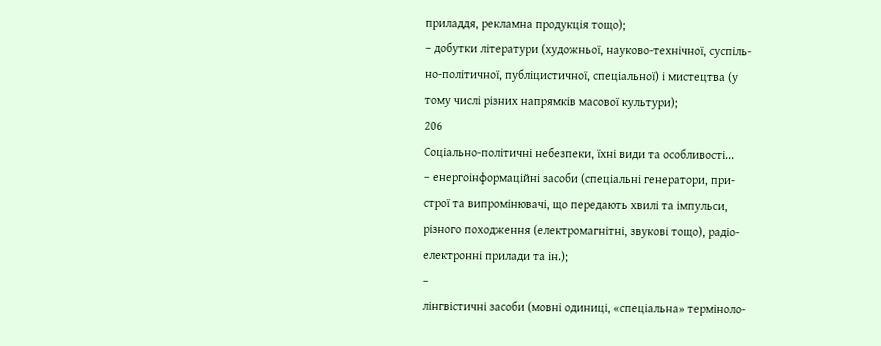приладдя, рекламна продукція тощо);
– добутки літератури (художньої, науково-технічної, суспіль-
но-політичної, публіцистичної, спеціальної) і мистецтва (у
тому числі різних напрямків масової культури);
206
Соціально-політичні небезпеки, їхні види та особливості...
– енергоінформаційні засоби (спеціальні генератори, при-
строї та випромінювачі, що передають хвилі та імпульси,
різного походження (електромагнітні, звукові тощо), радіо-
електронні прилади та ін.);
–
лінгвістичні засоби (мовні одиниці, «спеціальна» терміноло-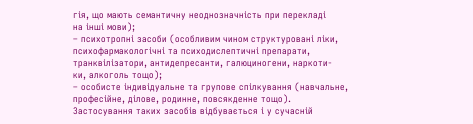гія, що мають семантичну неоднозначність при перекладі
на інші мови);
– психотропні засоби (особливим чином структуровані ліки,
психофармакологічні та психодислептичні препарати,
транквілізатори, антидепресанти, галюциногени, наркоти-
ки, алкоголь тощо);
– особисте індивідуальне та групове спілкування (навчальне,
професійне, ділове, родинне, повсякденне тощо).
Застосування таких засобів відбувається і у сучасній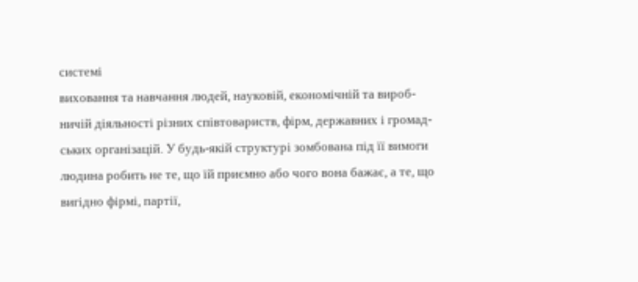системі
виховання та навчання людей, науковій, економічній та вироб-
ничій діяльності різних співтовариств, фірм, державних і громад-
ських організацій. У будь-якій структурі зомбована під її вимоги
людина робить не те, що їй приємно або чого вона бажає, а те, що
вигідно фірмі, партії,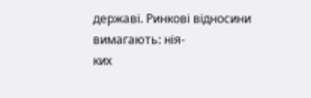державі. Ринкові відносини вимагають: нія-
ких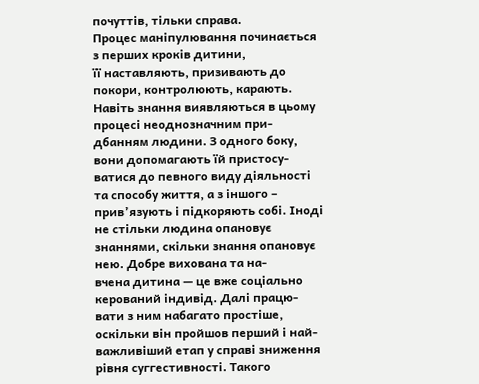почуттів, тільки справа.
Процес маніпулювання починається з перших кроків дитини,
її наставляють, призивають до покори, контролюють, карають.
Навіть знання виявляються в цьому процесі неоднозначним при-
дбанням людини. З одного боку, вони допомагають їй пристосу-
ватися до певного виду діяльності та способу життя, а з іншого –
прив’язують і підкоряють собі. Іноді не стільки людина опановує
знаннями, скільки знання опановує нею. Добре вихована та на-
вчена дитина — це вже соціально керований індивід. Далі працю-
вати з ним набагато простіше, оскільки він пройшов перший і най-
важливіший етап у справі зниження рівня суггестивності. Такого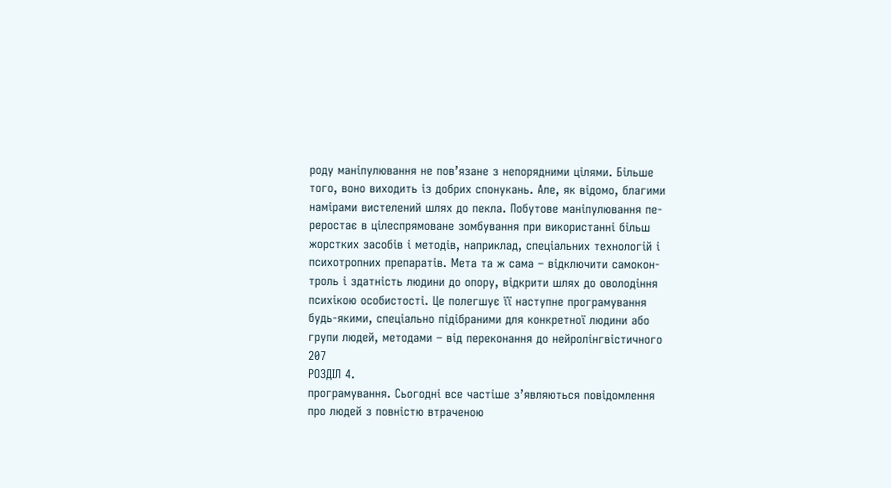роду маніпулювання не пов’язане з непорядними цілями. Більше
того, воно виходить із добрих спонукань. Але, як відомо, благими
намірами вистелений шлях до пекла. Побутове маніпулювання пе-
реростає в цілеспрямоване зомбування при використанні більш
жорстких засобів і методів, наприклад, спеціальних технологій і
психотропних препаратів. Мета та ж сама – відключити самокон-
троль і здатність людини до опору, відкрити шлях до оволодіння
психікою особистості. Це полегшує її наступне програмування
будь-якими, спеціально підібраними для конкретної людини або
групи людей, методами – від переконання до нейролінгвістичного
207
РОЗДІЛ 4.
програмування. Сьогодні все частіше з’являються повідомлення
про людей з повністю втраченою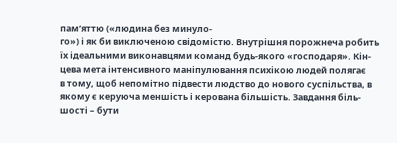пам’яттю («людина без минуло-
го») і як би виключеною свідомістю. Внутрішня порожнеча робить
їх ідеальними виконавцями команд будь-якого «господаря». Кін-
цева мета інтенсивного маніпулювання психікою людей полягає
в тому, щоб непомітно підвести людство до нового суспільства, в
якому є керуюча меншість і керована більшість. Завдання біль-
шості – бути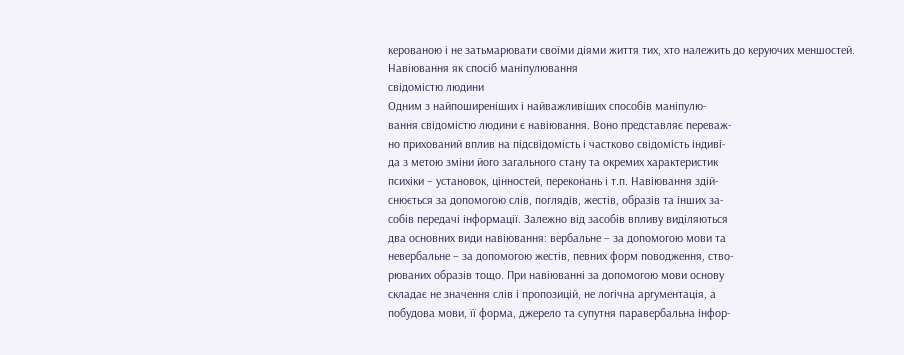керованою і не затьмарювати своїми діями життя тих, хто належить до керуючих меншостей.
Навіювання як спосіб маніпулювання
свідомістю людини
Одним з найпоширеніших і найважливіших способів маніпулю-
вання свідомістю людини є навіювання. Воно представляє переваж-
но прихований вплив на підсвідомість і частково свідомість індиві-
да з метою зміни його загального стану та окремих характеристик
психіки – установок, цінностей, переконань і т.п. Навіювання здій-
снюється за допомогою слів, поглядів, жестів, образів та інших за-
собів передачі інформації. Залежно від засобів впливу виділяються
два основних види навіювання: вербальне – за допомогою мови та
невербальне – за допомогою жестів, певних форм поводження, ство-
рюваних образів тощо. При навіюванні за допомогою мови основу
складає не значення слів і пропозицій, не логічна аргументація, а
побудова мови, її форма, джерело та супутня паравербальна інфор-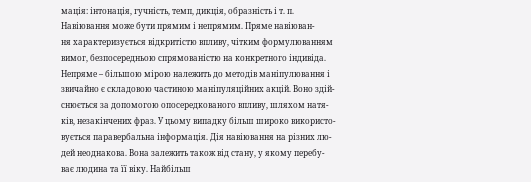мація: інтонація, гучність, темп, дикція, образність і т. п.
Навіювання може бути прямим і непрямим. Пряме навіюван-
ня характеризується відкритістю впливу, чітким формулюванням
вимог, безпосередньою спрямованістю на конкретного індивіда.
Непряме – більшою мірою належить до методів маніпулювання і
звичайно є складовою частиною маніпуляційних акцій. Воно здій-
снюється за допомогою опосередкованого впливу, шляхом натя-
ків, незакінчених фраз. У цьому випадку більш широко використо-
вується паравербальна інформація. Дія навіювання на різних лю-
дей неоднакова. Вона залежить також від стану, у якому перебу-
ває людина та її віку. Найбільш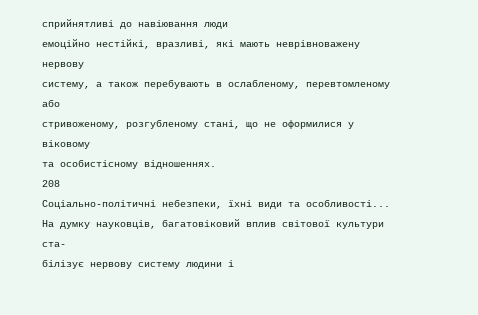сприйнятливі до навіювання люди
емоційно нестійкі, вразливі, які мають неврівноважену нервову
систему, а також перебувають в ослабленому, перевтомленому або
стривоженому, розгубленому стані, що не оформилися у віковому
та особистісному відношеннях.
208
Соціально-політичні небезпеки, їхні види та особливості...
На думку науковців, багатовіковий вплив світової культури ста-
білізує нервову систему людини і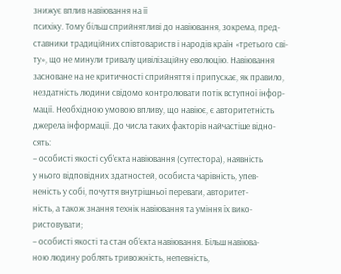знижує вплив навіювання на її
психіку. Тому більш сприйнятливі до навіювання, зокрема, пред-
ставники традиційних співтовариств і народів країн «третього сві-
ту», що не минули тривалу цивілізаційну еволюцію. Навіювання
засноване на не критичності сприйняття і припускає, як правило, нездатність людини свідомо контролювати потік вступної інфор-
мації. Необхідною умовою впливу, що навіює, є авторитетність
джерела інформації. До числа таких факторів найчастіше відно-
сять:
– особисті якості суб’єкта навіювання (суггестора), наявність
у нього відповідних здатностей, особиста чарівність, упев-
неність у собі, почуття внутрішньої переваги, авторитет-
ність, а також знання технік навіювання та уміння їх вико-
ристовувати;
– особисті якості та стан об’єкта навіювання. Більш навіюва-
ною людину роблять тривожність, непевність,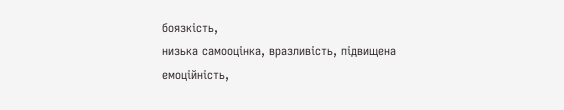боязкість,
низька самооцінка, вразливість, підвищена емоційність,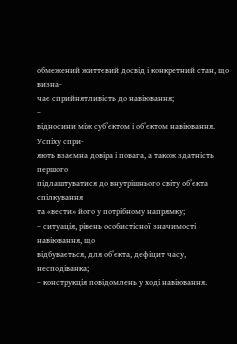обмежений життєвий досвід і конкретний стан, що визна-
чає сприйнятливість до навіювання;
–
відносини між суб’єктом і об’єктом навіювання. Успіху спри-
яють взаємна довіра і повага, а також здатність першого
підлаштуватися до внутрішнього світу об’єкта спілкування
та «вести» його у потрібному напрямку;
– ситуація, рівень особистісної значимості навіювання, що
відбувається, для об’єкта, дефіцит часу, несподіванка;
– конструкція повідомлень у ході навіювання.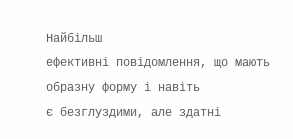Найбільш
ефективні повідомлення, що мають образну форму і навіть
є безглуздими, але здатні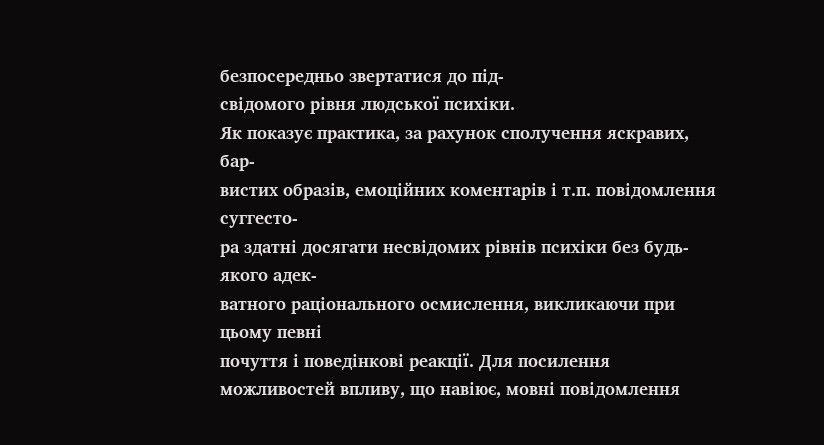безпосередньо звертатися до під-
свідомого рівня людської психіки.
Як показує практика, за рахунок сполучення яскравих, бар-
вистих образів, емоційних коментарів і т.п. повідомлення суггесто-
ра здатні досягати несвідомих рівнів психіки без будь-якого адек-
ватного раціонального осмислення, викликаючи при цьому певні
почуття і поведінкові реакції. Для посилення можливостей впливу, що навіює, мовні повідомлення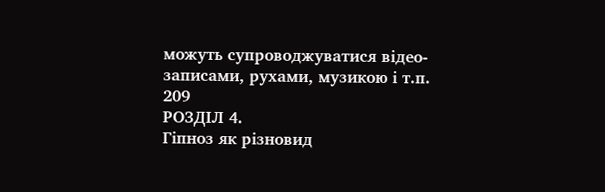можуть супроводжуватися відео-
записами, рухами, музикою і т.п.
209
РОЗДІЛ 4.
Гіпноз як різновид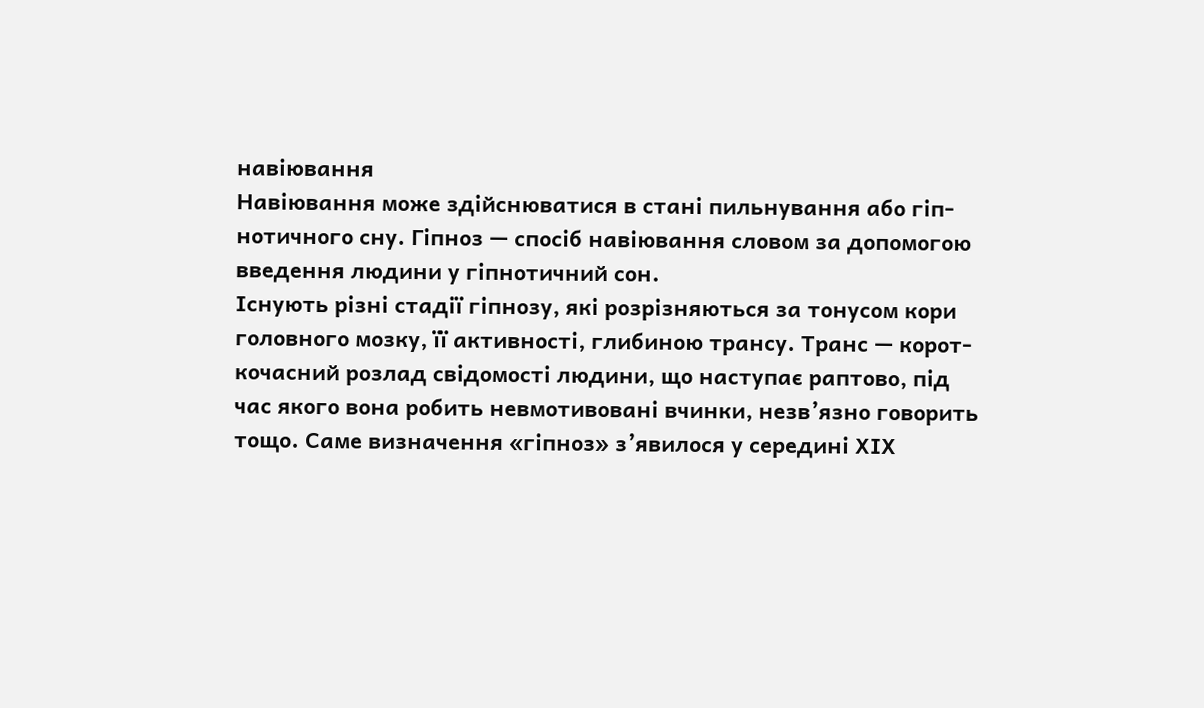навіювання
Навіювання може здійснюватися в стані пильнування або гіп-
нотичного сну. Гіпноз — спосіб навіювання словом за допомогою
введення людини у гіпнотичний сон.
Існують різні стадії гіпнозу, які розрізняються за тонусом кори
головного мозку, її активності, глибиною трансу. Транс — корот-
кочасний розлад свідомості людини, що наступає раптово, під
час якого вона робить невмотивовані вчинки, незв’язно говорить
тощо. Саме визначення «гіпноз» з’явилося у середині ХІХ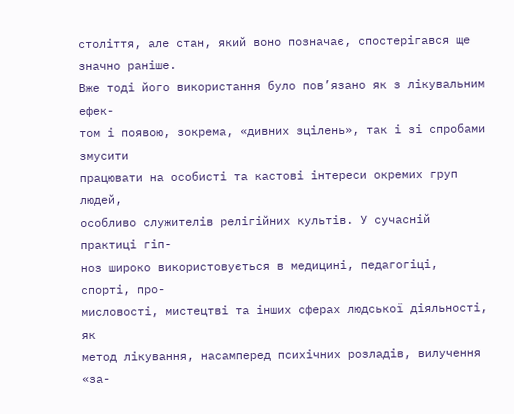століття, але стан, який воно позначає, спостерігався ще значно раніше.
Вже тоді його використання було пов’язано як з лікувальним ефек-
том і появою, зокрема, «дивних зцілень», так і зі спробами змусити
працювати на особисті та кастові інтереси окремих груп людей,
особливо служителів релігійних культів. У сучасній практиці гіп-
ноз широко використовується в медицині, педагогіці, спорті, про-
мисловості, мистецтві та інших сферах людської діяльності, як
метод лікування, насамперед психічних розладів, вилучення «за-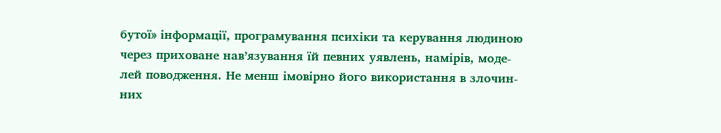бутої» інформації, програмування психіки та керування людиною
через приховане нав’язування їй певних уявлень, намірів, моде-
лей поводження. Не менш імовірно його використання в злочин-
них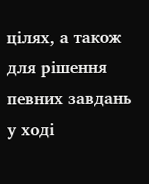цілях, а також для рішення певних завдань у ході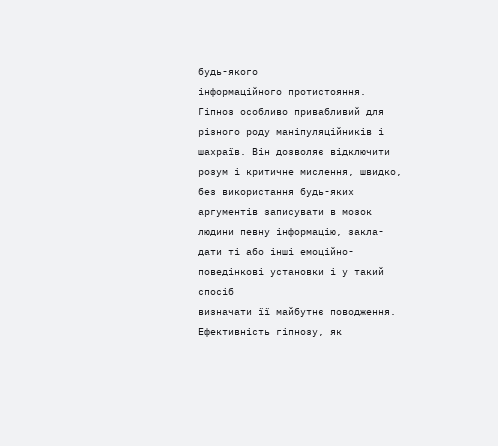будь-якого
інформаційного протистояння. Гіпноз особливо привабливий для
різного роду маніпуляційників і шахраїв. Він дозволяє відключити
розум і критичне мислення, швидко, без використання будь-яких
аргументів записувати в мозок людини певну інформацію, закла-
дати ті або інші емоційно-поведінкові установки і у такий спосіб
визначати її майбутнє поводження. Ефективність гіпнозу, як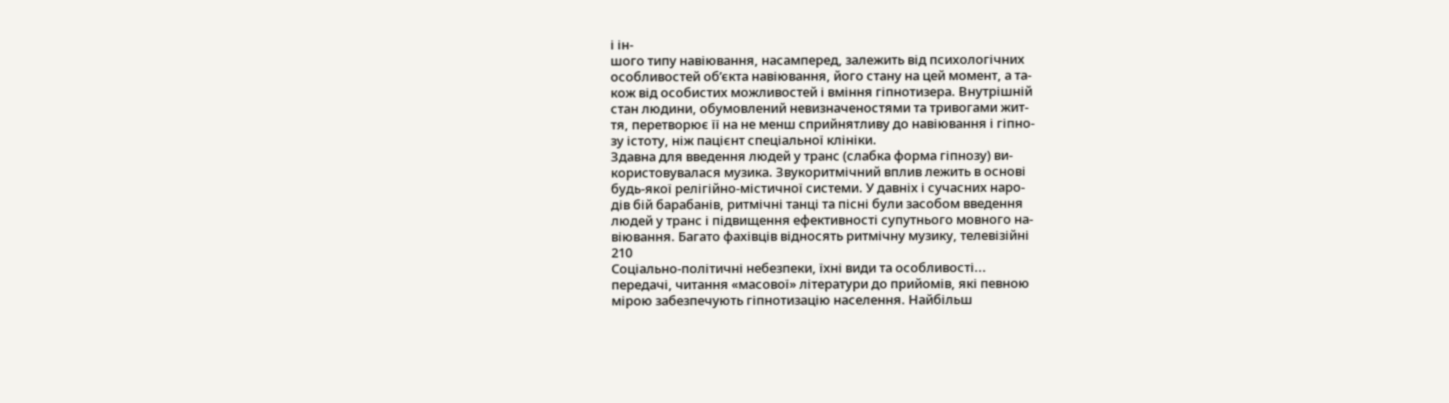і ін-
шого типу навіювання, насамперед, залежить від психологічних
особливостей об’єкта навіювання, його стану на цей момент, а та-
кож від особистих можливостей і вміння гіпнотизера. Внутрішній
стан людини, обумовлений невизначеностями та тривогами жит-
тя, перетворює її на не менш сприйнятливу до навіювання і гіпно-
зу істоту, ніж пацієнт спеціальної клініки.
Здавна для введення людей у транс (слабка форма гіпнозу) ви-
користовувалася музика. Звукоритмічний вплив лежить в основі
будь-якої релігійно-містичної системи. У давніх і сучасних наро-
дів бій барабанів, ритмічні танці та пісні були засобом введення
людей у транс і підвищення ефективності супутнього мовного на-
віювання. Багато фахівців відносять ритмічну музику, телевізійні
210
Соціально-політичні небезпеки, їхні види та особливості...
передачі, читання «масової» літератури до прийомів, які певною
мірою забезпечують гіпнотизацію населення. Найбільш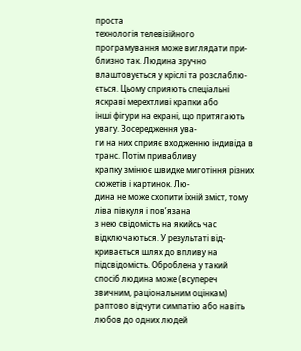проста
технологія телевізійного програмування може виглядати при-
близно так. Людина зручно влаштовується у кріслі та розслаблю-
ється. Цьому сприяють спеціальні яскраві мерехтливі крапки або
інші фігури на екрані, що притягають увагу. Зосередження ува-
ги на них сприяє входженню індивіда в транс. Потім привабливу
крапку змінює швидке миготіння різних сюжетів і картинок. Лю-
дина не може схопити їхній зміст, тому ліва півкуля і пов’язана
з нею свідомість на якийсь час відключаються. У результаті від-
кривається шлях до впливу на підсвідомість. Оброблена у такий
спосіб людина може (всупереч звичним, раціональним оцінкам)
раптово відчути симпатію або навіть любов до одних людей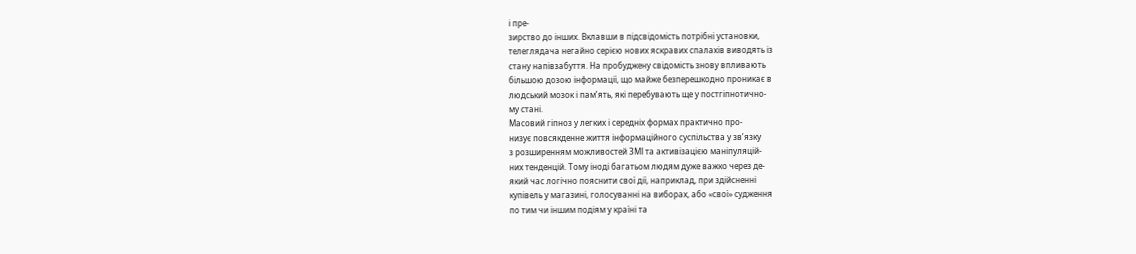і пре-
зирство до інших. Вклавши в підсвідомість потрібні установки,
телеглядача негайно серією нових яскравих спалахів виводять із
стану напівзабуття. На пробуджену свідомість знову впливають
більшою дозою інформації, що майже безперешкодно проникає в
людський мозок і пам’ять, які перебувають ще у постгіпнотично-
му стані.
Масовий гіпноз у легких і середніх формах практично про-
низує повсякденне життя інформаційного суспільства у зв’язку
з розширенням можливостей ЗМІ та активізацією маніпуляцій-
них тенденцій. Тому іноді багатьом людям дуже важко через де-
який час логічно пояснити свої дії, наприклад, при здійсненні
купівель у магазині, голосуванні на виборах, або «свої» судження
по тим чи іншим подіям у країні та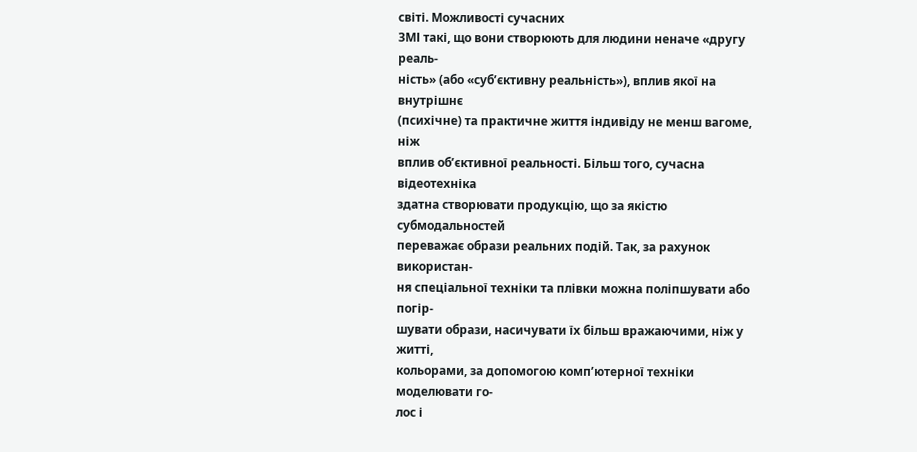світі. Можливості сучасних
ЗМІ такі, що вони створюють для людини неначе «другу реаль-
ність» (або «суб’єктивну реальність»), вплив якої на внутрішнє
(психічне) та практичне життя індивіду не менш вагоме, ніж
вплив об’єктивної реальності. Більш того, сучасна відеотехніка
здатна створювати продукцію, що за якістю субмодальностей
переважає образи реальних подій. Так, за рахунок використан-
ня спеціальної техніки та плівки можна поліпшувати або погір-
шувати образи, насичувати їх більш вражаючими, ніж у житті,
кольорами, за допомогою комп’ютерної техніки моделювати го-
лос і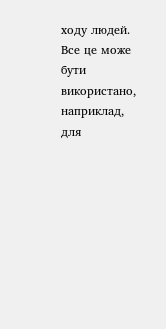ходу людей. Все це може бути використано, наприклад, для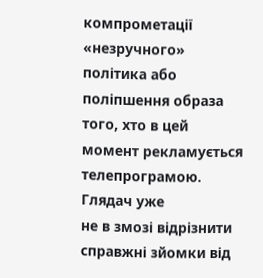компрометації «незручного» політика або поліпшення образа
того, хто в цей момент рекламується телепрограмою. Глядач уже
не в змозі відрізнити справжні зйомки від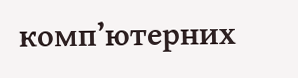комп’ютерних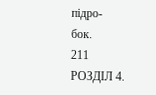підро-
бок.
211
РОЗДІЛ 4.